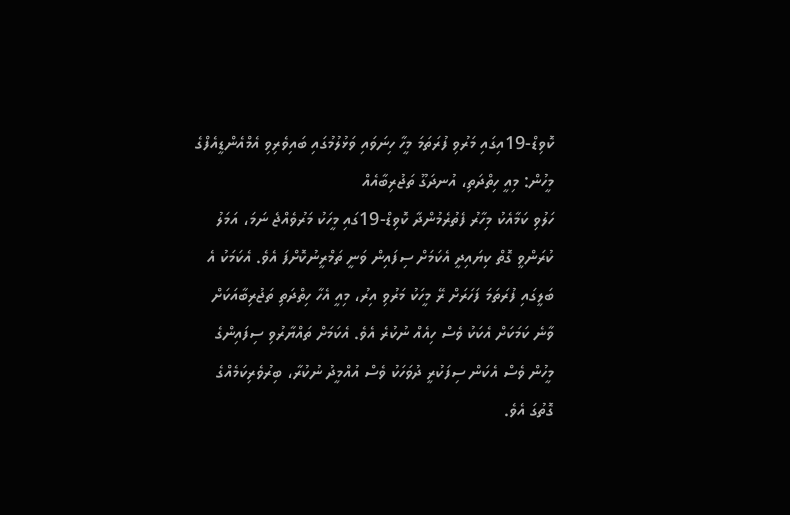ކޮވިޑް-19އިގައި މަރުވި ފުރަތަމަ މީހާ ހިނަވައި ވަޅުލުމުގައި ބައިވެރިވި އެމްއެންޑީއެފްގެ މީހުން: މިއީ ހިތްދަތި، އުނދަގޫ ތަޖުރިބާއެއް
ހަލުވި ކަމާއެކު މިހާރު ފެތުރެމުންދާ ކޮވިޑް-19ގައި މީހަކު މަރުވެއްޖެ ނަމަ، އަމަލު ކުރަންވީ ގޮތް ކިޔައިދީ އެކަމަށް ސިފައިން ވަނީ ތަމްރީނުކޮށްފަ އެވެ. އެކަމަކު އެ ބަލީގައި ފުރަތަމަ ފަހަރަށް ރޭ މީހަކު މަރުވި އިރު، މިއީ އެހާ ހިތްދަތި ތަޖުރިބާއަކަށް ވާނެ ކަމަކަށް އެކަކު ވެސް ހިއެއް ނުކުރެ އެވެ. އެކަމަށް ތައްޔާރުވި ސިފައިންގެ މީހުން ވެސް އެކަން ސިފަކުރީ ދުވަހަކު ވެސް އުއްމީދު ނުކުރާ، ބިރުވެރިކަމެއްގެ ގޮތުގަ އެވެ.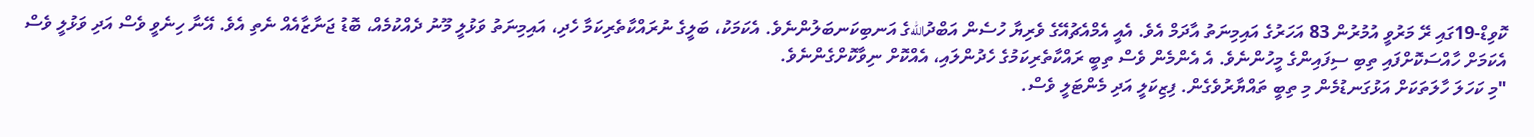ކޮވިޑް-19ގައި ރޭ މަރުވީ އުމުރުން 83 އަހަރުގެ އައިމިނަތު އާދަމް އެވެ. އެއީ އެމްއެޗުއޭގެ ވެރިޔާ ހުސެން އަބްދުاللهގެ އަނބިކަނބަލުންނެވެ. އެކަމަކު، ބަލީގެ ނުރައްކާތެރިކަމާ ހެދި، އައިމިނަތު ވަޅުލީ މޫނު ދެއްކުމެއް، ބޮޑު ޖަނާޒާއެއް ނެތި އެވެ. އޭނާ ހިނެވީ ވެސް އަދި ވަޅުލީ ވެސް އެކަމަށް ހާއްސަކޮށްފައި ތިބި ސިފައިންގެ މީހުންނެވެ. އެ އެންމެން ވެސް ތިބީ ރައްކާތެރިކަމުގެ ހެދުންލައި، އެއްކޮށް ނިވާކޮށްގެންނެވެ.
"މި ކަހަލަ ހާލަތަކަށް އަޅުގަނޑުމެން މި ތިބީ ތައްޔާރުވެގެން. ފިޒިކަލީ އަދި މެންޓަލީ ވެސް.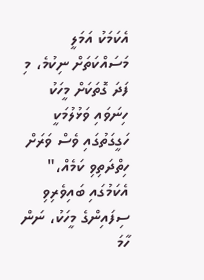އެކަމަކު އަމަލީ މަސައްކަތަށް ނިކުމެ، މި ފަދަ ގޮތަކަށް މީހަކު ހިނަވައި ވަޅުލުމަކީ ހަގީގަތުގައި ވެސް ވަރަށް ހިތްދަތިވި ކަމެއް،" އެކަމުގައި ބައިވެރިވި ސިފައިންގެ މީހަކު، ނަން ހާމަ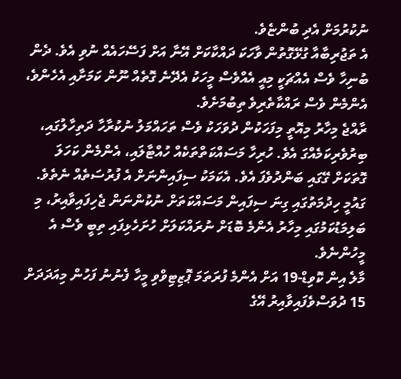ނުކުރުމަށް އެދި ބުންޏެވެ.
އެ ތަޖުރިބާއާ ގުޅޭގޮތުން ވާހަކަ ދައްކާކަށް އޭނާ އަށް ފަސޭހައެއް ނުވި އެވެ. ދެން ބުނިހާ ވެސް އެއްޗަކީ މިއީ އެއްވެސް މީހަކު އެދޭނެ ގޮތެއް ނޫން ކަމަށާއި އެހެންވެ، އެންމެން ވެސް ރައްކާތެރިވެ ތިބުމަށެވެ.
ރާއްޖެ މިހާރު މިއޮތީ މިފަހަކުން ދުވަހަކު ވެސް ތަހައްމަލު ނުކުރާހާ ދަތިހާލުގައި، ބިރުވެރިކަމެއްގަ އެވެ. ހުރިހާ މަސައްކަތްތަކެއް ހުއްޓާލައި، އެންމެން ކަހަލަ ގޮތަކަށް ގޭގައި ބަންދުވެފަ އެވެ. އެކަމަކު ސިފައިންނަށް އެ ފުރުސަތެއް ނެތެވެ. ގައުމީ ހިދުމަތުގައި ގިނަ ސިފައިން މަސައްކަތަށް ނުކުންނަން ޖެހިފައިވާއިރު، މި ބަލިމަޑުކަމުގައި މިހާރު އެންމެ ބޮޑަށް ނުރައްކަލަށް ހުށަހެޅިފައި ތިބީ ވެސް އެ މީހުންނެވެ.
މާލެ އިން ކޮވިޑް-19 އަށް އެންމެ ފުރަތަމަ ޕޮޒިޓިވްވި މީހާ ފެނުނު ފަހުން މިއަދަދަށް 15 ދުވަސްވެފައިވާއިރު އޭގެ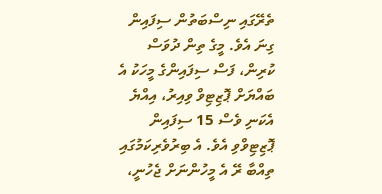ތެރޭގައި ނިސްބަތުން ސިފައިން ގިނަ އެވެ. މީގެ ތިން ދުވަސް ކުރިން، ފަސް ސިފައިންގެ މީހަކު އެ ބައްޔަށް ޕޮޒިޓިވް ވިއިރު، އިއްޔެ އެކަނި ވެސް 15 ސިފައިން ޕޮޒިޓިވްވި އެވެ. އެ ބިރުވެރިކަމުގައި ތިއްބާ ރޭ އެ މީހުންނަށް ޖެހުނީ،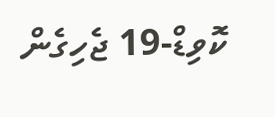ކޮވިޑް-19 ޖެހިގެން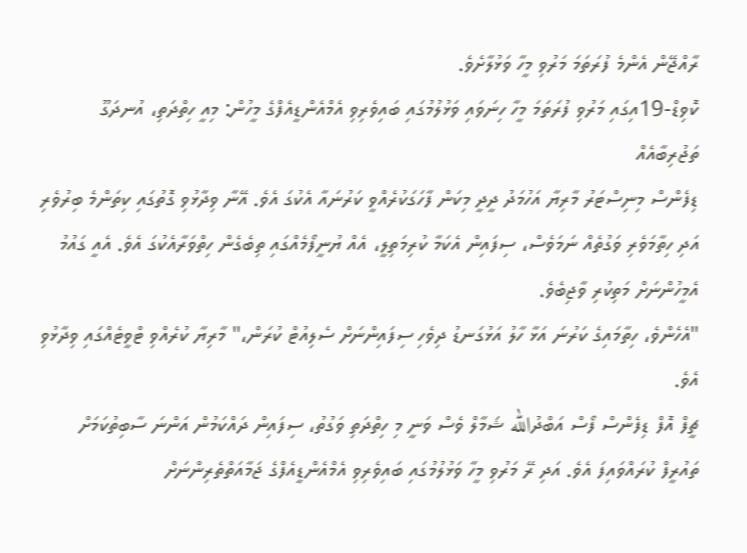ރާއްޖޭން އެންމެ ފުރަތަމަ މަރުވި މީހާ ވަޅުލާށެވެ.
ކޮވިޑް-19އިގައި މަރުވި ފުރަތަމަ މީހާ ހިނަވައި ވަޅުލުމުގައި ބައިވެރިވި އެމްއެންޑީއެފްގެ މީހުން: މިއީ ހިތްދަތި، އުނދަގޫ ތަޖުރިބާއެއް
ޑިފެންސް މިނިސްޓަރު މާރިޔާ އަހުމަދު ދީދީ މިކަން ފާހަގަކުރެއްވީ ކަރުނައާ އެކުގަ އެވެ. އޭނާ ވިދާޅުވި ގޮތުގައި ކިތަންމެ ބިރުވެރި އަދި ހިތާމަވެރި ވަގުތެއް ނަމަވެސް، ސިފައިން އެކަމާ ކުރިމަތިލީ، އެއް ޔުނީފޯމެއްގައި ތިބެގެން ހިތްވަރާއެކުގަ އެވެ. އެއީ ގައުމު އެމީހުންނަށް މަތިކުރި ވާޖިބެވެ.
"އެހެންވެ، ހިތާމައިގެ ކަރުނަ އަޅާ ހާލު އަޅުގަނޑު ދިވެހި ސިފައިންނަށް ސެލިއުޓް ކުރަން،" މާރިޔާ ކުރެއްވި ޓްވީޓެއްގައި ވިދާޅުވި އެވެ.
ޗީފް އޮފް ޑިފެންސް ފޯސް އަބްދުالله ޝަމާލް ވެސް ވަނީ މި ހިތްދަތި ވަގުތު، ސިފައިން ދައްކަމުން އަންނަ ސާބިތުކަމަށް ތައުރީފް ކުރައްވައިފަ އެވެ. އަދި ރޭ މަރުވި މީހާ ވަޅުލުމުގައި ބައިވެރިވި އެމްއެންޑީއެފްގެ ޖަމާއަތްތެރިންނަށް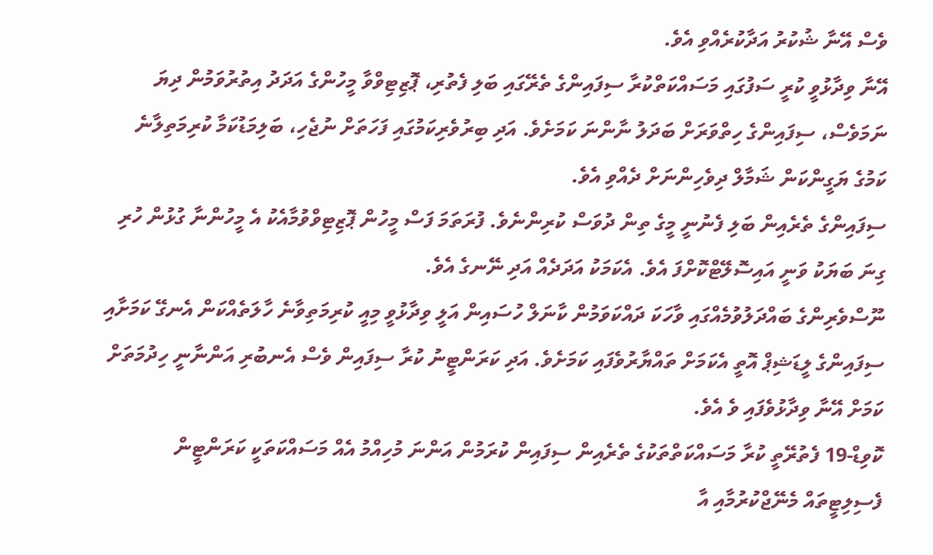ވެސް އޭނާ ޝުކުރު އަދާކުރެއްވި އެވެ.
އޭނާ ވިދާޅުވީ ކުރީ ސަފުގައި މަސައްކަތްކުރާ ސިފައިންގެ ތެރޭގައި ބަލި ފެތުރި، ޕޮޒިޓިވްވާ މީހުންގެ އަދަދު އިތުރުވަމުން ދިޔަ ނަމަވެސް، ސިފައިންގެ ހިތްވަރަށް ބަދަލު ނާންނަ ކަމަށެވެ. އަދި ބިރުވެރިކަމުގައި ފަހަތަށް ނުޖެހި، ބަލިމަޑުކަމާ ކުރިމަތިލާނެ ކަމުގެ ޔަގީންކަން ޝަމާލް ދިވެހިންނަށް ދެއްވި އެވެ.
ސިފައިންގެ ތެރެއިން ބަލި ފެނުނީ މީގެ ތިން ދުވަސް ކުރިންނެވެ. ފުރަތަމަ ފަސް މީހުން ޕޮޒިޓިވްވުމާއެކު އެ މީހުންނާ ގުޅުން ހުރި ގިނަ ބަޔަކު ވަނީ އައިސޮލޭޓްކޮށްފަ އެވެ. އެކަމަކު އަދަދެއް އަދި ނޭނގެ އެވެ.
ނޫސްވެރިންގެ ބައްދަލުވުމެއްގައި ވާހަކަ ދައްކަވަމުން ކާނަލް ހުސައިން އަލީ ވިދާޅުވީ މިއީ ކުރިމަތިވާނެ ހާލަތެއްކަން އެނގޭ ކަމަށާއި ސިފައިންގެ ލީޑަޝިޕް އޮތީ އެކަމަށް ތައްޔާރުވެފައި ކަމަށެވެ. އަދި ކަރަންޓީނު ކުރާ ސިފައިން ވެސް އެނބުރި އަންނާނީ ހިދުމަތަށް ކަމަށް އޭނާ ވިދާޅުވެފައި ވެ އެވެ.
ކޮވިޑް-19 ފެތުރޭތީ ކުރާ މަސައްކަތްތަކުގެ ތެރެއިން ސިފައިން ކުރަމުން އަންނަ މުހިއްމު އެއް މަސައްކަތަކީ ކަރަންޓީން ފެސިލިޓީތައް މެނޭޖްކުރުމާއި އާ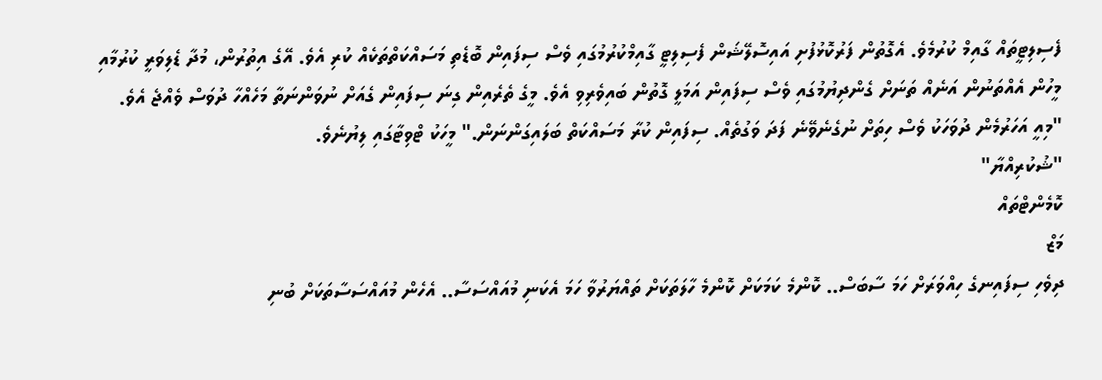ފެސިލިޓީތައް ގާއިމް ކުރުމެވެ. އެގޮތުން ފަރުކޮޅުފުށި އައިސޮލޭޝަން ފެސިލިޓީ ގާއިމްކުރުމުގައި ވެސް ސިފައިން ބޮޑެތި މަސައްކަތްތަކެއް ކުރި އެވެ. އޭގެ އިތުރުން، މުދާ ޑެލިވަރީ ކުރުމާއި މީހުން އެއްތަނުން އަނެއް ތަނަށް ގެންދިޔުމުގައި ވެސް ސިފައިން އަމަލީ ގޮތުން ބައިވެރިވި އެވެ. މީގެ ތެރެއިން ގިނަ ސިފައިން ގެއަށް ނުވަންނަތާ މަހެއްހާ ދުވަސް ވެއްޖެ އެވެ.
"މިއީ އަހަރުމެން ދުވަހަކު ވެސް ހިތަށް ނުގެނެވޭނެ ފަދަ ވަގުތެއް. ސިފައިން ކުރާ މަސައްކަތް ބަލައިގަންނަން." މީހަކު ޓްވިޓާގައި ލިޔުނެވެ.
"ޝުކުރިއްޔާ"
ކޮމެންޓްތައް
މަޒް
ދިވެހި ސިފައިނގެ ހިއްވަރަށް ހަމަ ސާބަސް.. ކޮންމެ ކަމަކަށް ކޮންމެ ހާލަތަކަށް ތައްޔަރުވާ ހަމަ އެކަނި މުއައްސަސާ.. އެހެން މުއައްސަސާތަކަށް ބުނި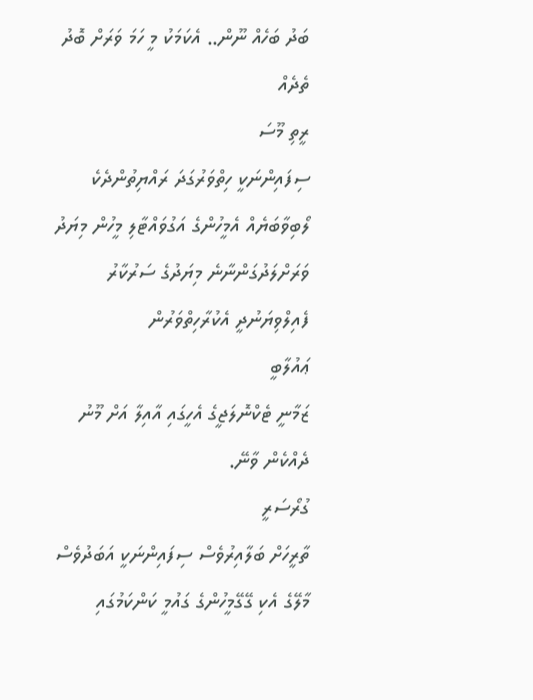ބަދު ބަހެއް ނޫން.. އެކަމަކު މީ ހަމަ ވަރަށް ބޮދު ތެދެއް
ރީތި މޫސަ
ސިފައިންނަކީ ހިތްވަރުގަދަ ރައްޔިތުންދެކެ ލޯބިވާބަޔެއް އެމީހުންގެ އަގުވައްޓާލި މީހުން މިޔަދު ވަރަށްލަދުގަންނާނެ މިޔަދުގެ ސަރުކާރު ފެއިލްވިޔަނުދީ އެކުރާހިތްވަރުން
ޢައުލާބީ
ޒަމާނީ ޓެކްނޮލަޖީގެ އެހީގައި އާއިލާ އަށް މޫނު ދެއްކެން ވާނޭ.
ގުރޯސަރީ
ތާރީހަށް ބަލާއިރުވެސް ސިފައިންނަކީ އަބަދުވެސް މާލޭގެ އެކި ގޭގޭމީހުންގެ ގައުމީ ކަންކަމުގައި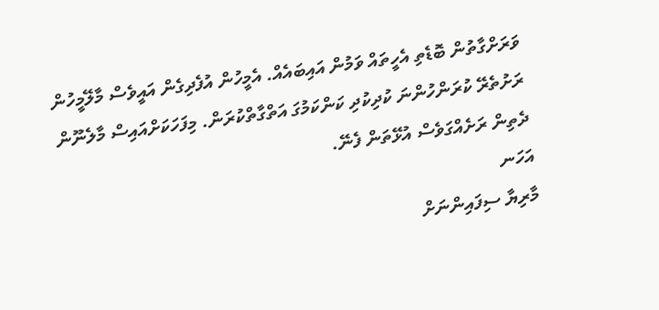ވަރަށްގާތުން ބޮޑެތި އެހީތައް ވަމުން އައިބައެއް. އެމީހުން އުފެދިގެން އައީވެސް މާލޭމީހުން ރަށުތެރޭ ކުރަންހުންނަ ކުދިކުދި ކަންކަމުގަ އަތްގާތްކުރަން. މިފަހަކަށްއައިސް މާލެނޫން ދެތިން ރަށެއްގަވެސް އުޅޭތަން ފެނޭ.
އަހަނ
މާރިޔާ ސިފައިންނަށް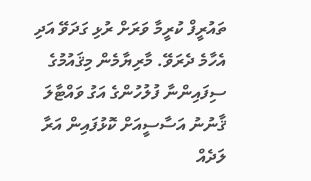ތައުރީފް ކުރީމާ ވަރަށް ރުޅި ގަދަވޭ އަދި އެހާމެ ދެރަވޭ. މާރިޔާމެން މިޤައުމުގެ ސިފައިންނާ ފުލުހުންގެ އަގު ވައްޓާލަ ޤާނުނު އަސާސީއަށް ކޮޅުފައިން އަރާ ލަދެއް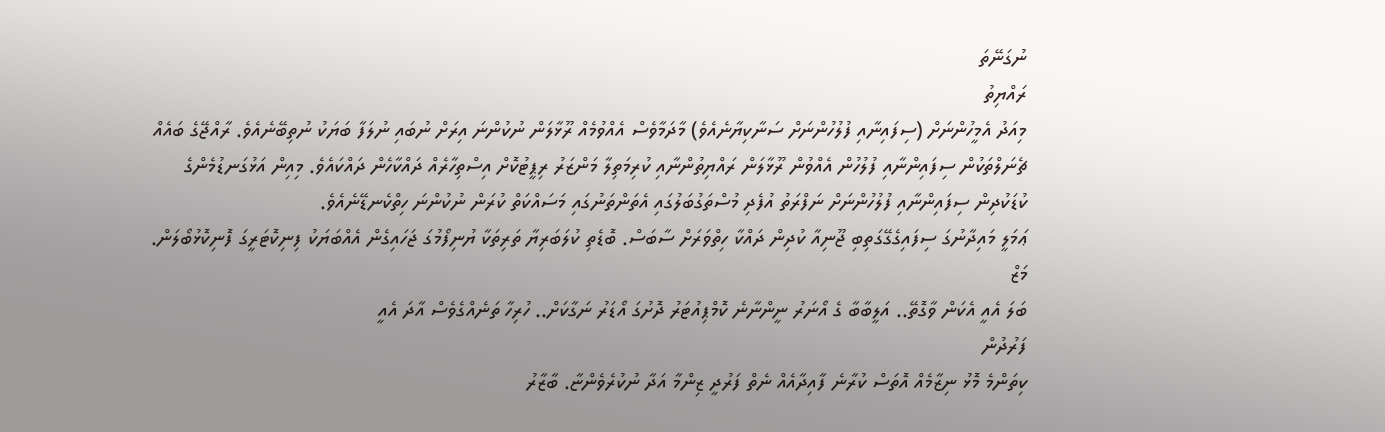ނުގަނޭތަ
ރައްޔިތު
މިއަދު އެމީހުންނަށް (ސިފައިނާއި ފުލުހުންނަށް ސަނާކިޔާނެއެވެ) މާދަމާވެސް އެއްވުމެއް ރޫޅާލަން ނުކުންނަ އިރަށް ނުބައި ނުލަފާ ބަޔަކު ނުތިބޭނެއެވެ. ރާއްޖޭގެ ބައެއް ޗެނަލްތަކުން ސިފައިންނާއި ފުލުހުން އެއްވުން ރޫޅާލަން ރައްޔިތުންނާއި ކުރިމަތިލާ މަންޒަރު ރިޕީޓުކޮށް އިސްތިހާރެއް ދައްކާހެން ދައްކައެވެ. މިއިން އަޅުގަނޑުމެންގެ ކުޑަކުދިން ސިފައިންނާއި ފުލުހުންނަށް ނަފްރަތު އުފެދި މުސްތަގުބަލުގައި އެތަންތަނުގައި މަސައްކަތް ކުރަން ނުކުންނަ ހިތްކެނޑޭނެއެވެ.
ޢަމަލީ މައިދާނުގަ ސިފައިގެގޭގަތިބި ޖޫނިއާ ކުދިން ދައްކާ ހިތްވަރަށް ސާބަސް. ބޮޑެތި ކުލަބަރިޔާ ތަރިތަކާ ޔުނިފޯމުގަ ޖަހައިގެން އެއްބަޔަކު ފިނިކޮޓަރީގަ ފޮނިކޮޅުބޯލަން.
މަޒް
ބަލަ އެއީ އެކަން ވާގޮތޭ.. އަލީބާބާ ގެ އޯނަރު ނީންނާނެ ކޮމްޕިއުޓަރު ދޮށުގަ އޯޑަރު ނަގާކަށް.. ހުރިހާ ތަނެއްގެވެސް އާދަ އެއީ
ފަރުދުން
ކިތަންމެ މޮޅު ނިޒާމެއް އޮތަސް ކުރާނެ ފާއިދާއެއް ނެތް ފަރުދީ ޒިންމާ އަދާ ނުކުރެވެންޏާ. ބާޒާރު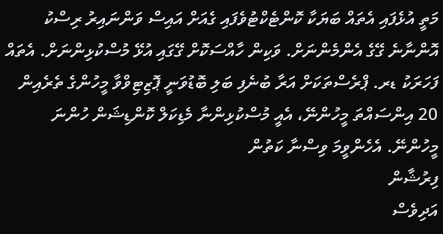މަތީ އުޅެފައި އެތައް ބަޔަކާ ކޮންޓެކްޓުވެފައި ގެއަށް އައިސް ވަންނައިރު ރިސްކު އޮންނާނެ ގޭގެ އެންމެންނަށް. ވަކިން ހާއްސަކޮށް ގޭގައި އުޅޭ މުސްކުޅިންނަށް. އެތައް ފަހަރަކު ޑރ. ޕްރެސްތަކަށް އަރާ ބުނެފި ބަލި ބޮޑުވަނީ ޕޮޒިޓިވްވާ މީހުންގެ ތެރެއިން 20 އިންސައްތަ މީހުންނޭ، އެއީ މުސްކުޅިންނާ މެޑިކަލް ކޮންޑިޝަން ހުންނަ މީހުންނޭ. އެހެންވީމަ ވިސްނާ ކަތުން
ފިރުޝާން
އަދިވެސް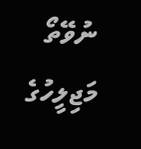ނުވޭތޯ މަޖިލީހުގެ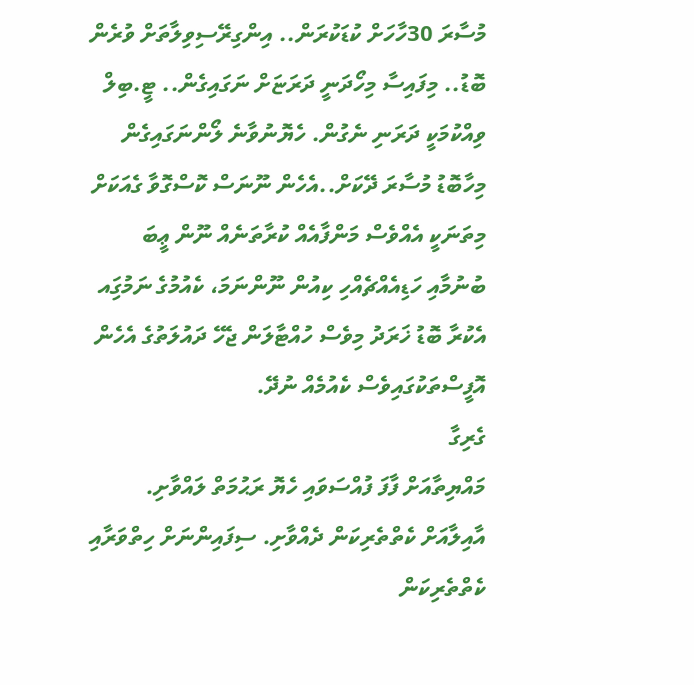މުސާރަ 30ހާހަށް ކުޑަކުރަން.. އިންގިރޭސިވިލާތަށް ވުރެން ބޮޑު.. މިފައިސާ މިހޯދަނީ ދަރަޏަށް ނަގައިގެން.. ޓީ.ބިލް ވިއްކުމަކީ ދަރަނި ނެގުން. ހެޔޮނުވާނެ ލޯންނަގައިގެން މިހާބޮޑު މުސާރަ ދޭކަށް..އެހެން ނޫނަސް ކޮސްގޮވާ ގެއަކަށް މިތަނަކީ އެއްވެސް މަންފާއެއް ކުރާތަނެއް ނޫން ޢީބަ ބުނުމާއި ހަޑިއެއްޗެއްހި ކިއުން ނޫންނަމަ، ކެއުމުގެ ނަމުގަިއ އެކުރާ ބޮޑު ޚަރަދު މިވެސް ހުއްޓާލަން ޖެހޭ ދައުލަތުގެ އެހެން އޮފީސްތަކުގައިވެސް ކެއުމެއް ނުދޭ.
ގެރިގާ
މައްޔިތާއަށް ފާފަ ފުއްސަވައި ހެޔޮ ރަޙުމަތް ލައްވާށި. އާއިލާއަށް ކެތްތެރިކަން ދެއްވާށި. ސިފައިންނަށް ހިތްވަރާއި ކެތްތެރިކަން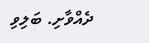ދެއްވާށި. ބަލިވި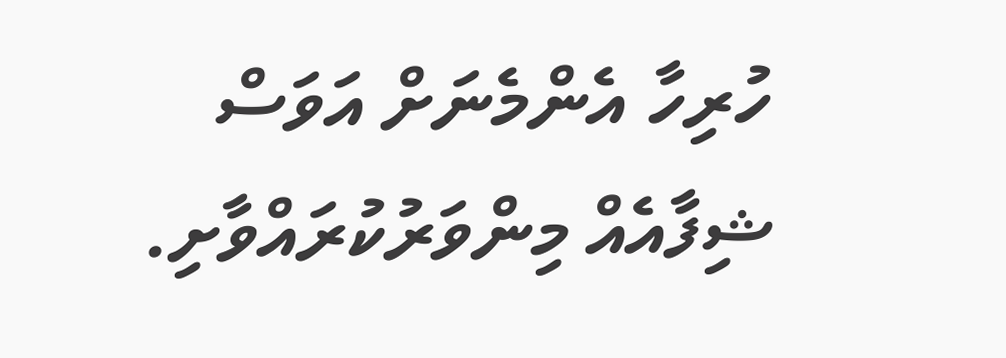ހުރިހާ އެންމެނަށް އަވަސް ޝިފާއެއް މިންވަރުކުރައްވާށި.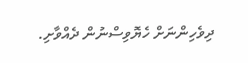ދިވެހިންނަށް ހެޔޮވިސްނުން ދެއްވާށި.